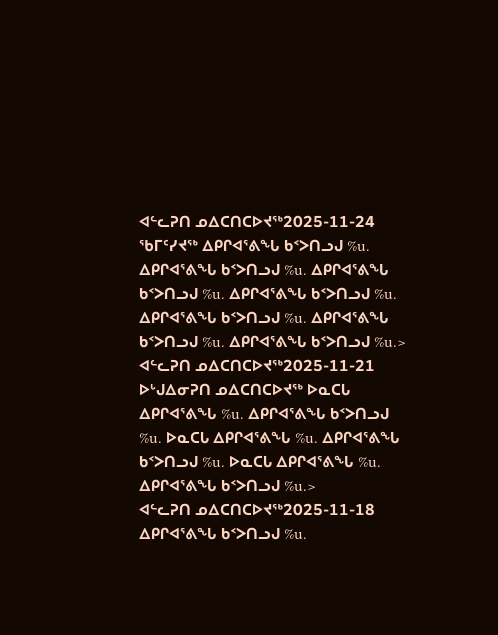ᐊᓪᓚᕈᑎ ᓄᐃᑕᑎᑕᐅᔪᖅ2025-11-24
ᖃᒥᑦᓯᔪᖅ ᐃᑭᒋᐊᕐᕕᖓ ᑲᑉᐳᑎᓗᒍ %u. ᐃᑭᒋᐊᕐᕕᖓ ᑲᑉᐳᑎᓗᒍ %u. ᐃᑭᒋᐊᕐᕕᖓ ᑲᑉᐳᑎᓗᒍ %u. ᐃᑭᒋᐊᕐᕕᖓ ᑲᑉᐳᑎᓗᒍ %u. ᐃᑭᒋᐊᕐᕕᖓ ᑲᑉᐳᑎᓗᒍ %u. ᐃᑭᒋᐊᕐᕕᖓ ᑲᑉᐳᑎᓗᒍ %u. ᐃᑭᒋᐊᕐᕕᖓ ᑲᑉᐳᑎᓗᒍ %u.>
ᐊᓪᓚᕈᑎ ᓄᐃᑕᑎᑕᐅᔪᖅ2025-11-21
ᐅᒡᒍᐃᓂᕈᑎ ᓄᐃᑕᑎᑕᐅᔪᖅ ᐅᓇᑕᒐ ᐃᑭᒋᐊᕐᕕᖓ %u. ᐃᑭᒋᐊᕐᕕᖓ ᑲᑉᐳᑎᓗᒍ %u. ᐅᓇᑕᒐ ᐃᑭᒋᐊᕐᕕᖓ %u. ᐃᑭᒋᐊᕐᕕᖓ ᑲᑉᐳᑎᓗᒍ %u. ᐅᓇᑕᒐ ᐃᑭᒋᐊᕐᕕᖓ %u. ᐃᑭᒋᐊᕐᕕᖓ ᑲᑉᐳᑎᓗᒍ %u.>
ᐊᓪᓚᕈᑎ ᓄᐃᑕᑎᑕᐅᔪᖅ2025-11-18
ᐃᑭᒋᐊᕐᕕᖓ ᑲᑉᐳᑎᓗᒍ %u.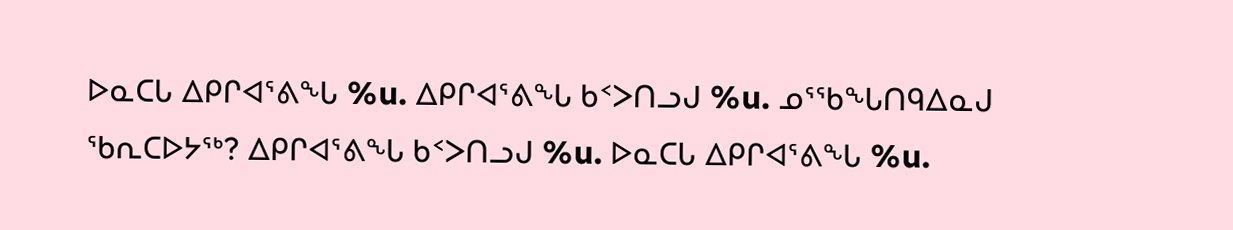ᐅᓇᑕᒐ ᐃᑭᒋᐊᕐᕕᖓ %u. ᐃᑭᒋᐊᕐᕕᖓ ᑲᑉᐳᑎᓗᒍ %u. ᓄᕐᖃᖓᑎᑫᐃᓇᒍ ᖃᕆᑕᐅᔭᖅ? ᐃᑭᒋᐊᕐᕕᖓ ᑲᑉᐳᑎᓗᒍ %u. ᐅᓇᑕᒐ ᐃᑭᒋᐊᕐᕕᖓ %u.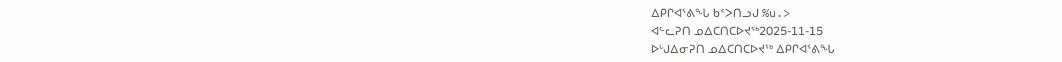ᐃᑭᒋᐊᕐᕕᖓ ᑲᑉᐳᑎᓗᒍ %u.>
ᐊᓪᓚᕈᑎ ᓄᐃᑕᑎᑕᐅᔪᖅ2025-11-15
ᐅᒡᒍᐃᓂᕈᑎ ᓄᐃᑕᑎᑕᐅᔪᖅ ᐃᑭᒋᐊᕐᕕᖓ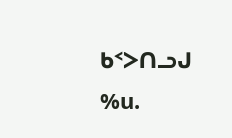ᑲᑉᐳᑎᓗᒍ %u.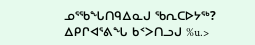ᓄᕐᖃᖓᑎᑫᐃᓇᒍ ᖃᕆᑕᐅᔭᖅ? ᐃᑭᒋᐊᕐᕕᖓ ᑲᑉᐳᑎᓗᒍ %u.>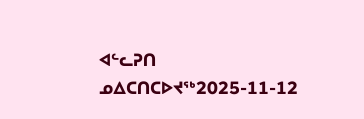ᐊᓪᓚᕈᑎ ᓄᐃᑕᑎᑕᐅᔪᖅ2025-11-12